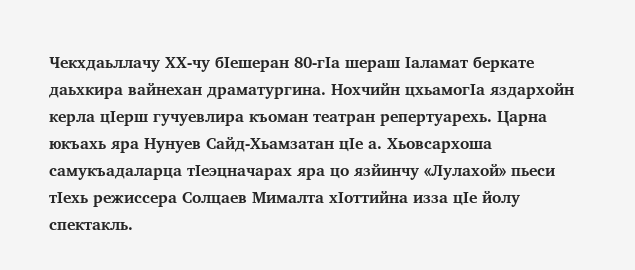Чекхдаьллачу ХХ-чу бIешеран 80-гIа шераш Iаламат беркате даьхкира вайнехан драматургина. Нохчийн цхьамогIа яздархойн керла цIерш гучуевлира къоман театран репертуарехь. Царна юкъахь яра Нунуев Сайд-Хьамзатан цIе а. Хьовсархоша самукъадаларца тIеэцначарах яра цо язйинчу «Лулахой» пьеси тIехь режиссера Солцаев Мималта хIоттийна изза цIе йолу спектакль.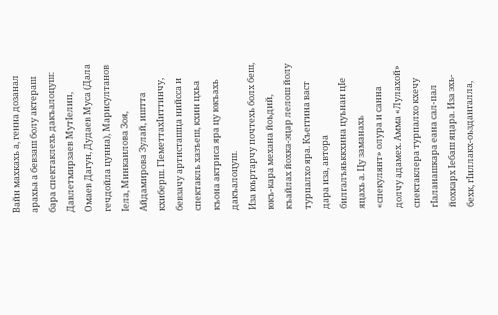Вайн махкахь а, генна дозанал арахьа а бевзаш болу актераш бара спектаклехь дакъалоцуш: Давлетмирзаев МутIелип, Омаев Дагун, Дудаев Муса (Дала гечдойла цунна), Марисултанов Iела, Минкаилова Зоя, Айдамирова Зулай, иштта кхиберш. ГIеметтахIиттинчу, бевзачу артисташца нийсса и спектакль хазъеш, кхин цхьа къона актриса яра цу юкъахь дакъалоцуш.
Иза юьртарчу почтехь болх беш, юкъ-кара механа йоьдий, къайлах йохка-эцар лелош йолу турпалхо яра. Къеггина васт дара иза, автора билгалъяьккхина цуьнан цIе яцахь а. Цу заманахь «спекулянт» олура и санна долчу адамех. Амма «Лулахой» спектаклера турпалхо кхечу гIаланашкара еана сал-пал йохкарх Iебаш яцара. Иза эхь-бехк, гIиллакх-оьздангалла,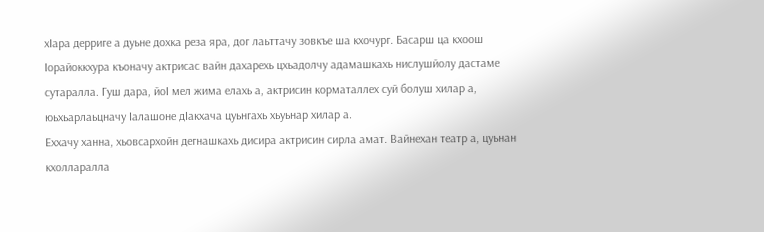хIара дерриге а дуьне дохка реза яра, дог лаьттачу зовкъе ша кхочург. Басарш ца кхоош Iорайоккхура къоначу актрисас вайн дахарехь цхьадолчу адамашкахь нислушйолу дастаме сутаралла. Гуш дара, йоI мел жима елахь а, актрисин корматаллех суй болуш хилар а, юьхьарлаьцначу Iалашоне дIакхача цуьнгахь хьуьнар хилар а.
Еххачу ханна, хьовсархойн дегнашкахь дисира актрисин сирла амат. Вайнехан театр а, цуьнан кхолларалла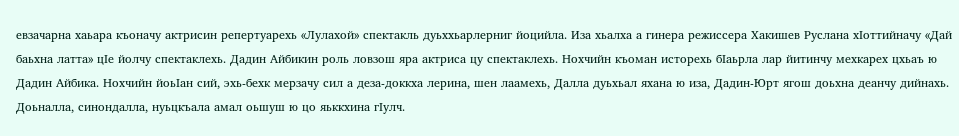евзачарна хаьара къоначу актрисин репертуарехь «Лулахой» спектакль дуьххьарлерниг йоцийла. Иза хьалха а гинера режиссера Хакишев Руслана хIоттийначу «Дай баьхна латта» цIе йолчу спектаклехь. Дадин Айбикин роль ловзош яра актриса цу спектаклехь. Нохчийн къоман исторехь бIаьрла лар йитинчу мехкарех цхьаъ ю Дадин Айбика. Нохчийн йоьIан сий, эхь-бехк мерзачу сил а деза-доккха лерина, шен лаамехь, Далла дуьхьал яхана ю иза, Дадин-Юрт ягош доьхна деанчу дийнахь. Доьналла, синондалла, нуьцкъала амал оьшуш ю цо яьккхина гIулч.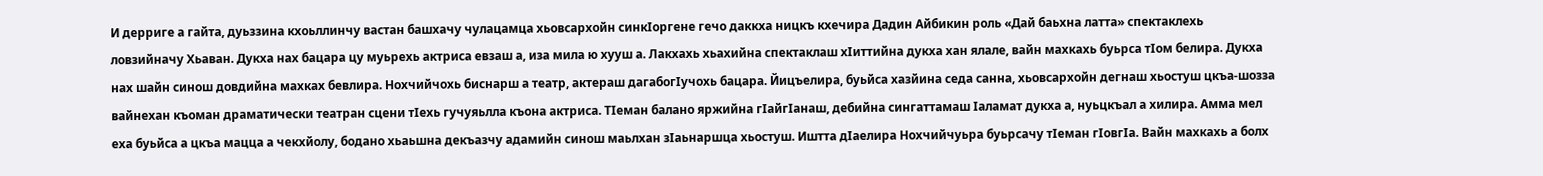И дерриге а гайта, дуьззина кхоьллинчу вастан башхачу чулацамца хьовсархойн синкIоргене гечо даккха ницкъ кхечира Дадин Айбикин роль «Дай баьхна латта» спектаклехь ловзийначу Хьаван. Дукха нах бацара цу муьрехь актриса евзаш а, иза мила ю хууш а. Лакхахь хьахийна спектаклаш хIиттийна дукха хан ялале, вайн махкахь буьрса тIом белира. Дукха нах шайн синош довдийна махках бевлира. Нохчийчохь биснарш а театр, актераш дагабогIучохь бацара. Йицъелира, буьйса хазйина седа санна, хьовсархойн дегнаш хьостуш цкъа-шозза вайнехан къоман драматически театран сцени тIехь гучуяьлла къона актриса. ТIеман балано яржийна гIайгIанаш, дебийна сингаттамаш Iаламат дукха а, нуьцкъал а хилира. Амма мел еха буьйса а цкъа мацца а чекхйолу, бодано хьаьшна декъазчу адамийн синош маьлхан зIаьнаршца хьостуш. Иштта дIаелира Нохчийчуьра буьрсачу тIеман гIовгIа. Вайн махкахь а болх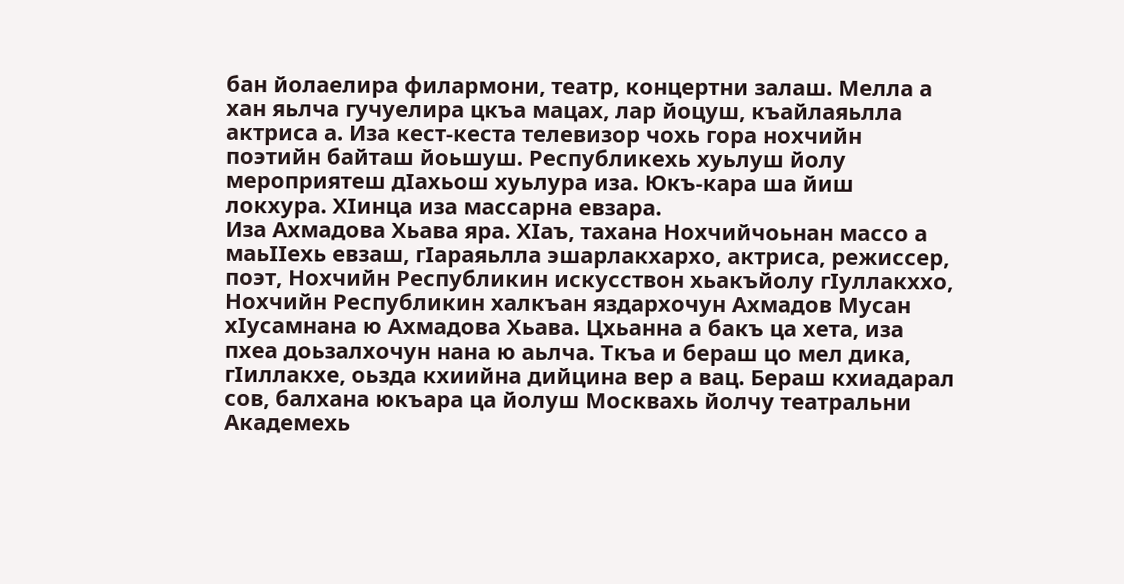бан йолаелира филармони, театр, концертни залаш. Мелла а хан яьлча гучуелира цкъа мацах, лар йоцуш, къайлаяьлла актриса а. Иза кест-кеста телевизор чохь гора нохчийн поэтийн байташ йоьшуш. Республикехь хуьлуш йолу мероприятеш дIахьош хуьлура иза. Юкъ-кара ша йиш локхура. ХIинца иза массарна евзара.
Иза Ахмадова Хьава яра. ХIаъ, тахана Нохчийчоьнан массо а маьIIехь евзаш, гIараяьлла эшарлакхархо, актриса, режиссер, поэт, Нохчийн Республикин искусствон хьакъйолу гIуллакххо, Нохчийн Республикин халкъан яздархочун Ахмадов Мусан хIусамнана ю Ахмадова Хьава. Цхьанна а бакъ ца хета, иза пхеа доьзалхочун нана ю аьлча. Ткъа и бераш цо мел дика, гIиллакхе, оьзда кхиийна дийцина вер а вац. Бераш кхиадарал сов, балхана юкъара ца йолуш Москвахь йолчу театральни Академехь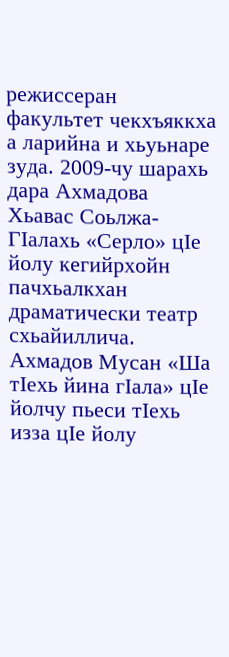режиссеран факультет чекхъяккха а ларийна и хьуьнаре зуда. 2009-чу шарахь дара Ахмадова Хьавас Соьлжа-ГIалахь «Серло» цIе йолу кегийрхойн пачхьалкхан драматически театр схьайиллича. Ахмадов Мусан «Ша тIехь йина гIала» цIе йолчу пьеси тIехь изза цIе йолу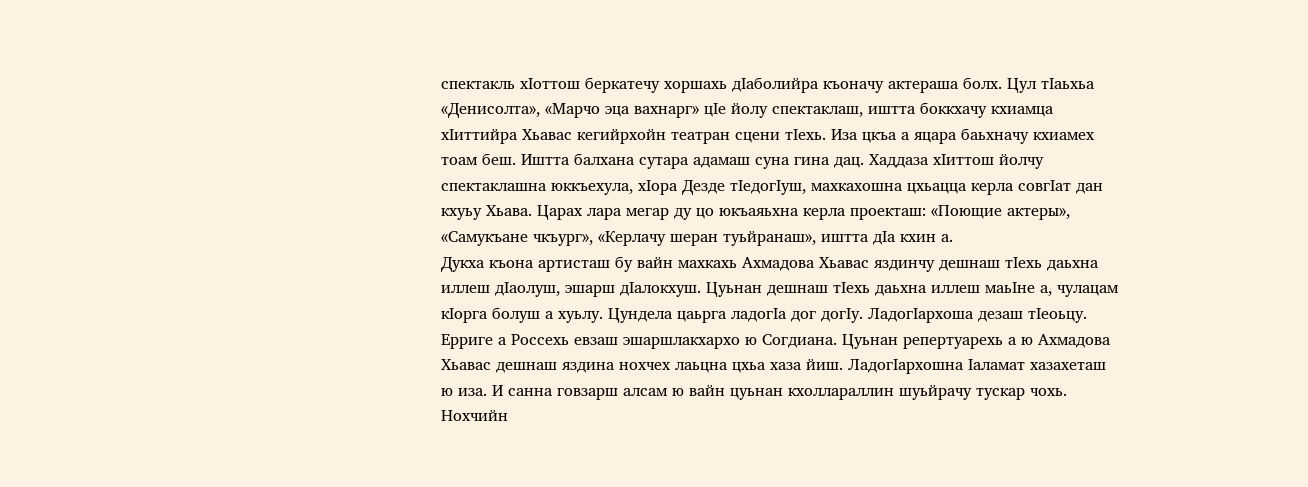спектакль хIоттош беркатечу хоршахь дIаболийра къоначу актераша болх. Цул тIаьхьа «Денисолта», «Марчо эца вахнарг» цIе йолу спектаклаш, иштта боккхачу кхиамца хIиттийра Хьавас кегийрхойн театран сцени тIехь. Иза цкъа а яцара баьхначу кхиамех тоам беш. Иштта балхана сутара адамаш суна гина дац. Хаддаза хIиттош йолчу спектаклашна юккъехула, хIора Дезде тIедогIуш, махкахошна цхьацца керла совгIат дан кхуьу Хьава. Царах лара мегар ду цо юкъаяьхна керла проекташ: «Поющие актеры», «Самукъане чкъург», «Керлачу шеран туьйранаш», иштта дIа кхин а.
Дукха къона артисташ бу вайн махкахь Ахмадова Хьавас яздинчу дешнаш тIехь даьхна иллеш дIаолуш, эшарш дIалокхуш. Цуьнан дешнаш тIехь даьхна иллеш маьIне а, чулацам кIорга болуш а хуьлу. Цундела цаьрга ладогIа дог догIу. ЛадогIархоша дезаш тIеоьцу. Ерриге а Россехь евзаш эшаршлакхархо ю Согдиана. Цуьнан репертуарехь а ю Ахмадова Хьавас дешнаш яздина нохчех лаьцна цхьа хаза йиш. ЛадогIархошна Iаламат хазахеташ ю иза. И санна говзарш алсам ю вайн цуьнан кхоллараллин шуьйрачу тускар чохь. Нохчийн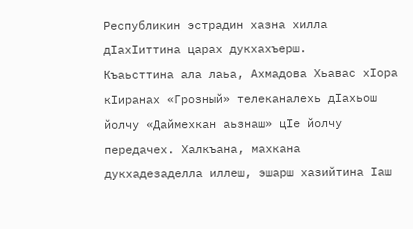Республикин эстрадин хазна хилла дIахIиттина царах дукхахъерш.
Къаьсттина ала лаьа, Ахмадова Хьавас хIора кIиранах «Грозный» телеканалехь дIахьош йолчу «Даймехкан аьзнаш» цIе йолчу передачех. Халкъана, махкана дукхадезаделла иллеш, эшарш хазийтина Iаш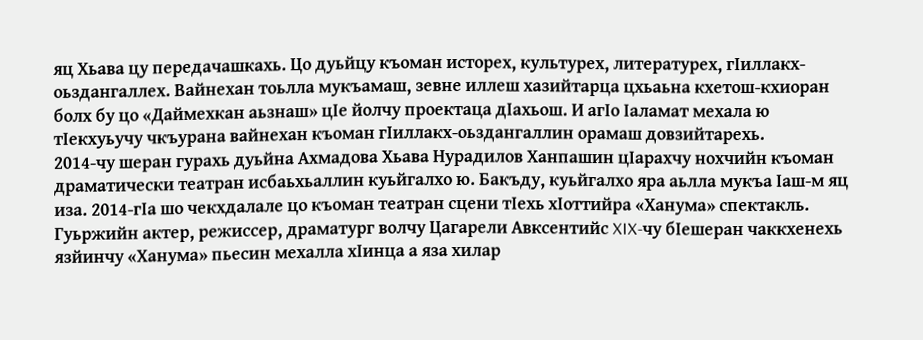яц Хьава цу передачашкахь. Цо дуьйцу къоман исторех, культурех, литературех, гIиллакх-оьздангаллех. Вайнехан тоьлла мукъамаш, зевне иллеш хазийтарца цхьаьна кхетош-кхиоран болх бу цо «Даймехкан аьзнаш» цIе йолчу проектаца дIахьош. И агIо Iаламат мехала ю тIекхуьучу чкъурана вайнехан къоман гIиллакх-оьздангаллин орамаш довзийтарехь.
2014-чу шеран гурахь дуьйна Ахмадова Хьава Нурадилов Ханпашин цIарахчу нохчийн къоман драматически театран исбаьхьаллин куьйгалхо ю. Бакъду, куьйгалхо яра аьлла мукъа Iаш-м яц иза. 2014-гIа шо чекхдалале цо къоман театран сцени тIехь хIоттийра «Ханума» спектакль. Гуьржийн актер, режиссер, драматург волчу Цагарели Авксентийс XIX-чу бIешеран чаккхенехь язйинчу «Ханума» пьесин мехалла хIинца а яза хилар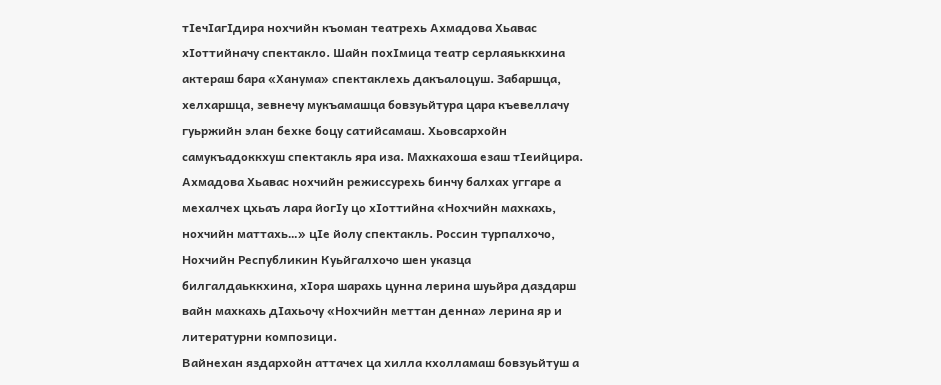тIечIагIдира нохчийн къоман театрехь Ахмадова Хьавас хIоттийначу спектакло. Шайн похIмица театр серлаяьккхина актераш бара «Ханума» спектаклехь дакъалоцуш. Забаршца, хелхаршца, зевнечу мукъамашца бовзуьйтура цара къевеллачу гуьржийн элан бехке боцу сатийсамаш. Хьовсархойн самукъадоккхуш спектакль яра иза. Махкахоша езаш тIеийцира. Ахмадова Хьавас нохчийн режиссурехь бинчу балхах уггаре а мехалчех цхьаъ лара йогIу цо хIоттийна «Нохчийн махкахь, нохчийн маттахь…» цIе йолу спектакль. Россин турпалхочо, Нохчийн Республикин Куьйгалхочо шен указца билгалдаьккхина, хIора шарахь цунна лерина шуьйра даздарш вайн махкахь дIахьочу «Нохчийн меттан денна» лерина яр и литературни композици.
Вайнехан яздархойн аттачех ца хилла кхолламаш бовзуьйтуш а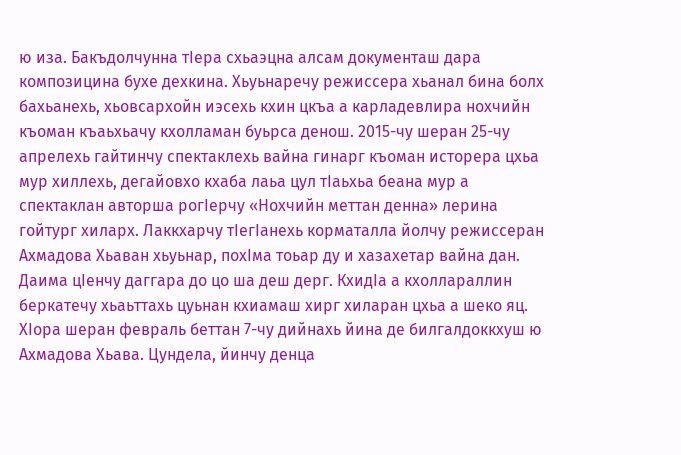ю иза. Бакъдолчунна тIера схьаэцна алсам документаш дара композицина бухе дехкина. Хьуьнаречу режиссера хьанал бина болх бахьанехь, хьовсархойн иэсехь кхин цкъа а карладевлира нохчийн къоман къаьхьачу кхолламан буьрса денош. 2015-чу шеран 25-чу апрелехь гайтинчу спектаклехь вайна гинарг къоман исторера цхьа мур хиллехь, дегайовхо кхаба лаьа цул тIаьхьа беана мур а спектаклан авторша рогIерчу «Нохчийн меттан денна» лерина гойтург хиларх. Лаккхарчу тIегIанехь корматалла йолчу режиссеран Ахмадова Хьаван хьуьнар, похIма тоьар ду и хазахетар вайна дан. Даима цIенчу даггара до цо ша деш дерг. КхидIа а кхоллараллин беркатечу хьаьттахь цуьнан кхиамаш хирг хиларан цхьа а шеко яц. ХIора шеран февраль беттан 7-чу дийнахь йина де билгалдоккхуш ю Ахмадова Хьава. Цундела, йинчу денца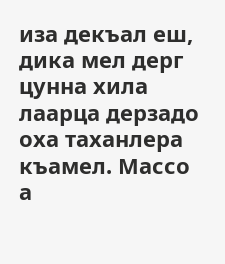иза декъал еш, дика мел дерг цунна хила лаарца дерзадо оха таханлера къамел. Массо а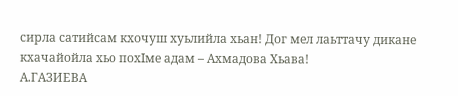сирла сатийсам кхочуш хуьлийла хьан! Дог мел лаьттачу дикане кхачайойла хьо похIме адам – Ахмадова Хьава!
А.ГАЗИЕВА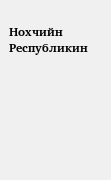Нохчийн Республикин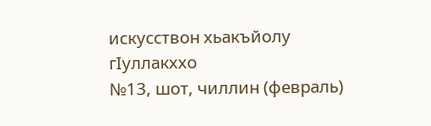искусствон хьакъйолу гIуллакххо
№13, шот, чиллин (февраль)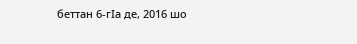беттан 6-гIа де, 2016 шо